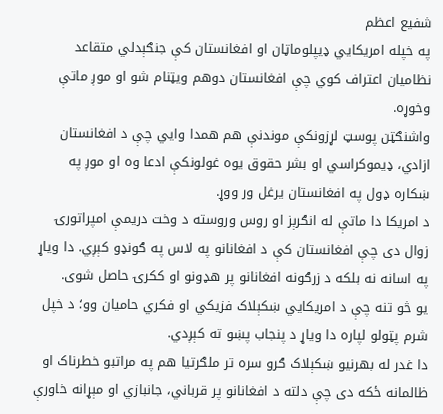شفيع اعظم
په خپله امريکايي ډيپلوماټان او افغانستان کې جنګېدلي متقاعد نظاميان اعتراف کوي چې افغانستان دوهم ويټنام شو او موږ ماتې وخوړه.
واشنګټن پوسټ لړزونکې موندنې هم همدا وایي چې د افغانستان ازادي، ډيموکراسي او بشر حقوق يوه غولونکې ادعا وه او موږ په ښکاره ډول په افغانستان يرغل ور ووړ.
د امريکا دا ماتې له انګرېز او روس وروسته د وخت دریمې امپراتورۍ زوال دی چې افغانستان کې د افغانانو په لاس په ګونډو کېږي. دا وياړ په اسانه نه بلکه د زرګونه افغانانو پر هډونو او ککرۍ حاصل شوی.
يو څو تنه چې د امریکایي ښکېلاک فزيکي او فکري حاميان وو؛ د خپل شرم پټولو لپاره دا وياړ د پنجاب پښو ته کېږدي.
دا غدر له بهرنيو ښکېلاک ګرو سره تر ملګرتيا هم په مراتبو خطرناک او ظالمانه ځکه دی چې دلته د افغانانو پر قرباني، جانبازي او مېړانه خاورې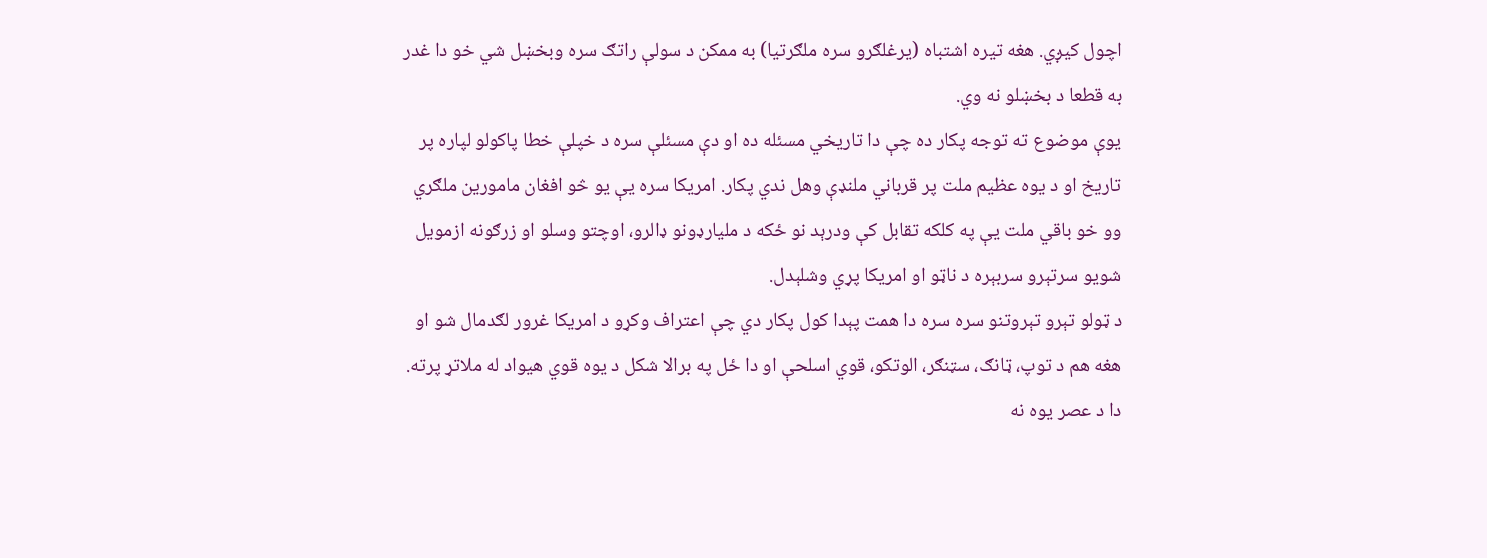اچول کيږي. هغه تیره اشتباه (يرغلګرو سره ملګرتيا) به ممکن د سولې راتګ سره وبخښل شي خو دا غدر به قطعا د بخښلو نه وي.
يوې موضوع ته توجه پکار ده چې دا تاريخي مسئله ده او دې مسئلې سره د خپلې خطا پاکولو لپاره پر تاريخ او د يوه عظيم ملت پر قرباني ملنډې وهل ندي پکار. امريکا سره یې يو څو افغان مامورين ملګري وو خو باقي ملت یې په کلکه تقابل کې ودرېد نو ځکه د ملیارډونو ډالرو، اوچتو وسلو او زرګونه ازمويل شويو سرتېرو سربېره د ناټو او امريکا پړي وشلېدل.
د ټولو تېرو تېروتنو سره سره دا همت پېدا کول پکار دي چې اعتراف وکړو د امريکا غرور لګدمال شو او هغه هم د توپ، ټانګ، سټنګر، الوتکو، قوي اسلحې او دا ځل په برالا شکل د يوه قوي هيواد له ملاتړ پرته.
دا د عصر يوه نه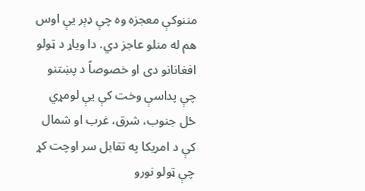مننوکې معجزه وه چې ډېر یې اوس هم له منلو عاجز دي. دا وياړ د ټولو افغانانو دی او خصوصاً د پښتنو چې پداسې وخت کې یې لومړي ځل جنوب، شرق، غرب او شمال کې د امريکا په تقابل سر اوچت کړ چې ټولو نورو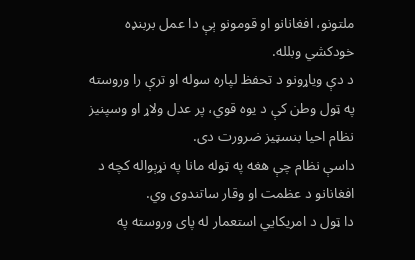ملتونو، افغانانو او قومونو ېې دا عمل بربنډه خودکشي وبلله.
د دې وياړونو د تحفظ لپاره سوله او ترې را وروسته په ټول وطن کې د يوه قوي، پر عدل ولاړ او وسپنيز نظام احيا بنسټيز ضرورت دی.
داسې نظام چې هغه په ټوله مانا په نړېواله کچه د افغانانو د عظمت او وقار ساتندوی وي.
دا ټول د امريکايي استعمار له پای وروسته په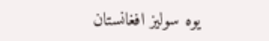يوه سوليز افغانستان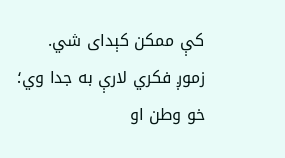کې ممکن کېدای شي.
زموږ فکري لارې به جدا وي؛ خو وطن او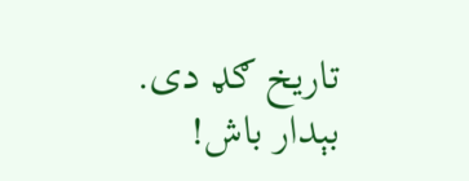تاريخ ګډ دی.
بېدار باش!